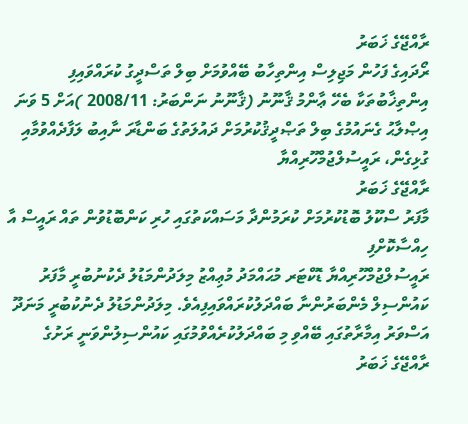ރާއްޖޭގެ ޚަބަރު
ރޯދައިގެ ފަހުން މަޖިލިސް އިންތިހާބު ބޭއްވުމަށް ބިލް ތަސްދީގު ކުރައްވައިފި
އިންތިޚާބުތަކާ ބެހޭ ޢާންމު ޤާނޫނު (ޤާނޫނު ނަންބަރު: 2008/11 )އަށް 5 ވަނަ އިޞްލާޙު ގެނައުމުގެ ބިލް ތަޞްދީޤުކުރުމަށް ދައުލަތުގެ ބަންޑާރަ ނާއިބު ލަފާދެއްވުމާއި ގުޅިގެން، ރައީސުލްޖުމްހޫރިއްޔާ
ރާއްޖޭގެ ޚަބަރު
މާފަރު ސްކޫލު ބޮޑުކުރުމަށް ކުރަމުންދާ މަސައްކަތުގައި ހުރި ކަންބޮޑުވުން ތައް ރައީސް އާ ހިއްސާކޮށްފި
ރައީސުލްޖުމްހޫރިއްޔާ ޑޮކްޓަރ މުޙައްމަދު މުޢިއްޒު މިލަދުންމަޑުލު ދެކުނުބުރީ މާފަރު ކައުންސިލް މެންބަރުންނާ ބައްދަލުކުރައްވައިފިއެވެ. މިލަދުންމަޑުލު ދެނުކުބުރީ މަނަދޫ އަސްވަރު އިމާރާތުގައި ބޭއްވި މި ބައްދަލުކުރެއްވުމުގައި ކައުންސިލުންވަނީ ރަށުގެ
ރާއްޖޭގެ ޚަބަރު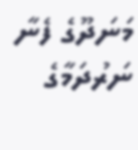މަނަދޫގެ ފެނާ ނަރުދަމާގެ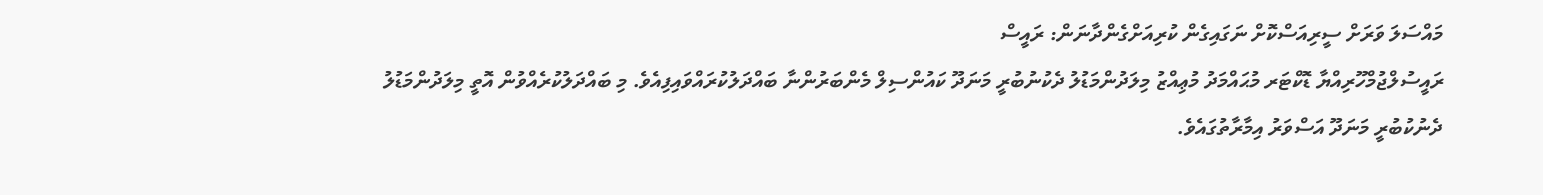މައްސަލަ ވަރަށް ސީރިއަސްކޮށް ނަގައިގެން ކުރިއަށްގެންދާނަން: ރައީސް
ރައީސުލްޖުމްހޫރިއްޔާ ޑޮކްޓަރ މުޙައްމަދު މުޢިއްޒު މިލަދުންމަޑުލު ދެކުނުބުރީ މަނަދޫ ކައުންސިލް މެންބަރުންނާ ބައްދަލުކުރައްވައިފިއެވެ. މި ބައްދަލުކުރެއްވުން އޮތީ މިލަދުންމަޑުލު ދެނުކުބުރީ މަނަދޫ އަސްވަރު އިމާރާތުގައެވެ.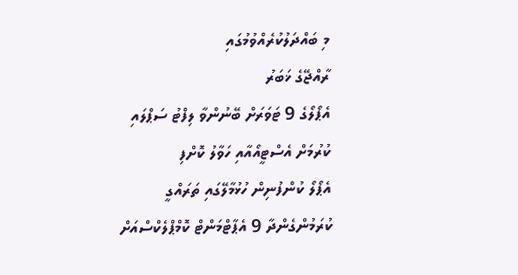މި ބައްދަލުކުރެއްވުމުގައި
ރާއްޖޭގެ ޚަބަރު
އެޕޯލޯގެ 9 ޓަވަރަށް ބޭނުންވާ ލިފްޓު ސަޕްލައި ކުރުމަށް އެސްޓީއޯއާއި ހަވާލު ކޮށްފި
އެޕޯލޯ ކުންފުނިން ހުޅުމާލޭގައި ތަރައްގީ ކުރަމުންގެންދާ 9 އެޕާޓްމަންޓް ކޮމްޕްލެކްސްއަށް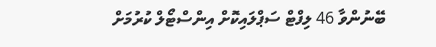ބޭނުންވާ 46 ލިފްޓް ސަޕްލައިކޮށް އިންސްޓޯލް ކުރުމަށް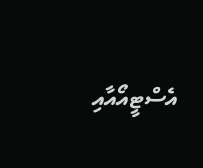އެސްޓީއޯއާއި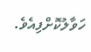ހަވާލުކޮށްފިއެވެ.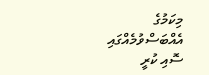މިކަމުގެ  އެއްބަސްވުމެއްގައި ސޮއި ކުރީ